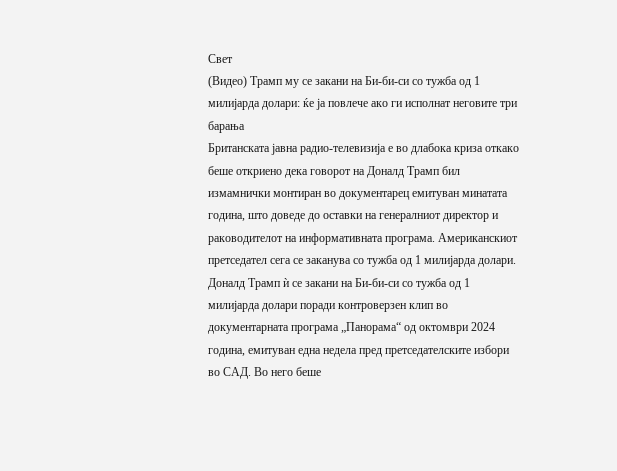Свет
(Видео) Трамп му се закани на Би-би-си со тужба од 1 милијарда долари: ќе ја повлече ако ги исполнат неговите три барања
Британската јавна радио-телевизија е во длабока криза откако беше откриено дека говорот на Доналд Трамп бил измамнички монтиран во документарец емитуван минатата година, што доведе до оставки на генералниот директор и раководителот на информативната програма. Американскиот претседател сега се заканува со тужба од 1 милијарда долари.
Доналд Трамп ѝ се закани на Би-би-си со тужба од 1 милијарда долари поради контроверзен клип во документарната програма „Панорама“ од октомври 2024 година, емитуван една недела пред претседателските избори во САД. Во него беше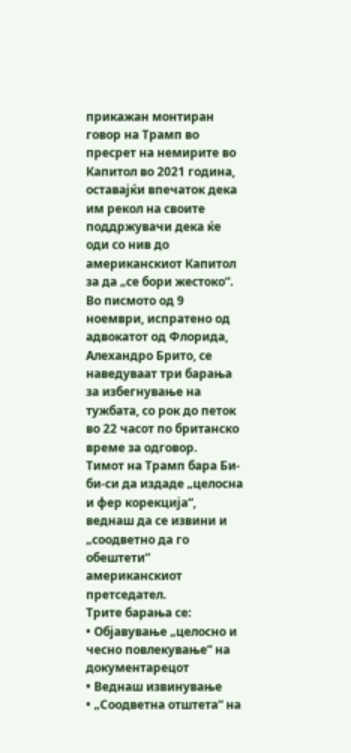прикажан монтиран говор на Трамп во пресрет на немирите во Капитол во 2021 година, оставајќи впечаток дека им рекол на своите поддржувачи дека ќе оди со нив до американскиот Капитол за да „се бори жестоко“.
Во писмото од 9 ноември, испратено од адвокатот од Флорида, Алехандро Брито, се наведуваат три барања за избегнување на тужбата, со рок до петок во 22 часот по британско време за одговор.
Тимот на Трамп бара Би-би-си да издаде „целосна и фер корекција“, веднаш да се извини и „соодветно да го обештети“ американскиот претседател.
Трите барања се:
• Објавување „целосно и чесно повлекување“ на документарецот
• Веднаш извинување
• „Соодветна отштета“ на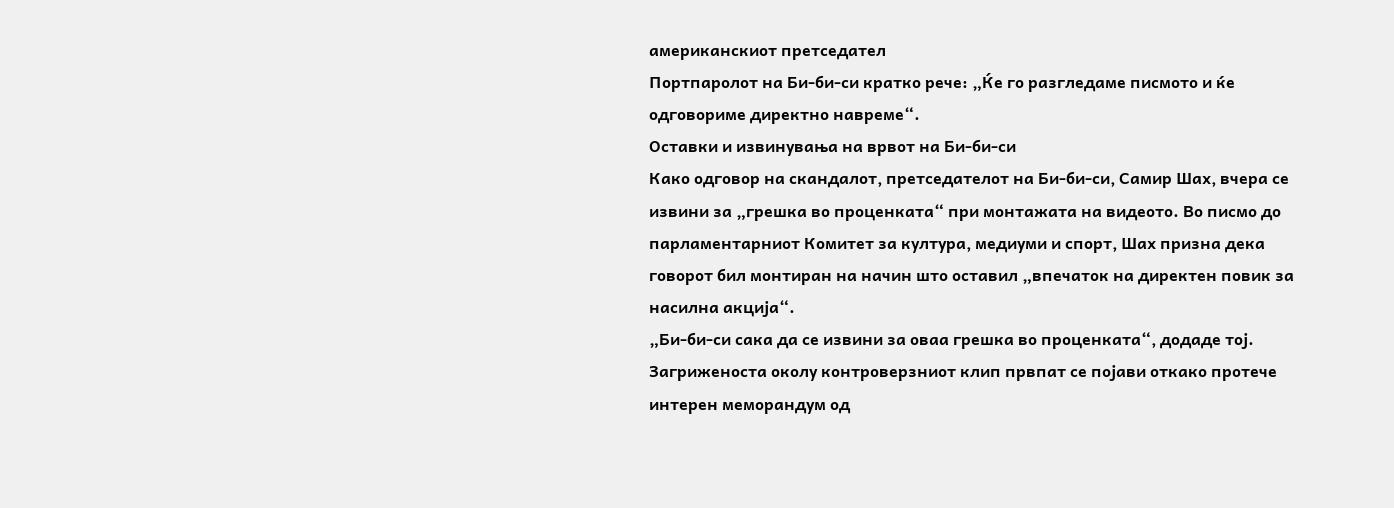американскиот претседател
Портпаролот на Би-би-си кратко рече: „Ќе го разгледаме писмото и ќе одговориме директно навреме“.
Оставки и извинувања на врвот на Би-би-си
Како одговор на скандалот, претседателот на Би-би-си, Самир Шах, вчера се извини за „грешка во проценката“ при монтажата на видеото. Во писмо до парламентарниот Комитет за култура, медиуми и спорт, Шах призна дека говорот бил монтиран на начин што оставил „впечаток на директен повик за насилна акција“.
„Би-би-си сака да се извини за оваа грешка во проценката“, додаде тој.
Загриженоста околу контроверзниот клип првпат се појави откако протече интерен меморандум од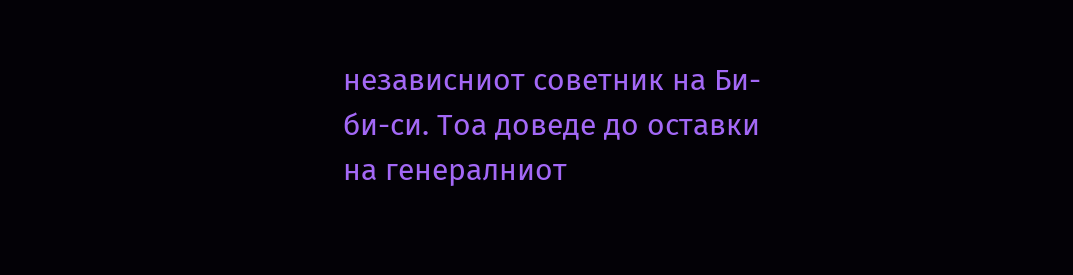независниот советник на Би-би-си. Тоа доведе до оставки на генералниот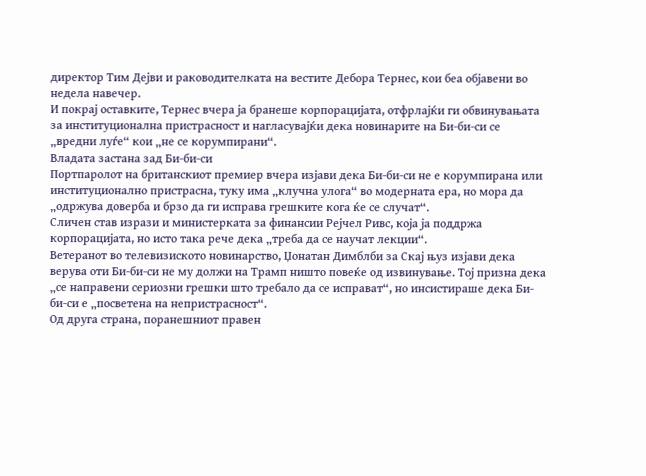директор Тим Дејви и раководителката на вестите Дебора Тернес, кои беа објавени во недела навечер.
И покрај оставките, Тернес вчера ја бранеше корпорацијата, отфрлајќи ги обвинувањата за институционална пристрасност и нагласувајќи дека новинарите на Би-би-си се „вредни луѓе“ кои „не се корумпирани“.
Владата застана зад Би-би-си
Портпаролот на британскиот премиер вчера изјави дека Би-би-си не е корумпирана или институционално пристрасна, туку има „клучна улога“ во модерната ера, но мора да „одржува доверба и брзо да ги исправа грешките кога ќе се случат“.
Сличен став изрази и министерката за финансии Рејчел Ривс, која ја поддржа корпорацијата, но исто така рече дека „треба да се научат лекции“.
Ветеранот во телевизиското новинарство, Џонатан Димблби за Скај њуз изјави дека верува оти Би-би-си не му должи на Трамп ништо повеќе од извинување. Тој призна дека „се направени сериозни грешки што требало да се исправат“, но инсистираше дека Би-би-си е „посветена на непристрасност“.
Од друга страна, поранешниот правен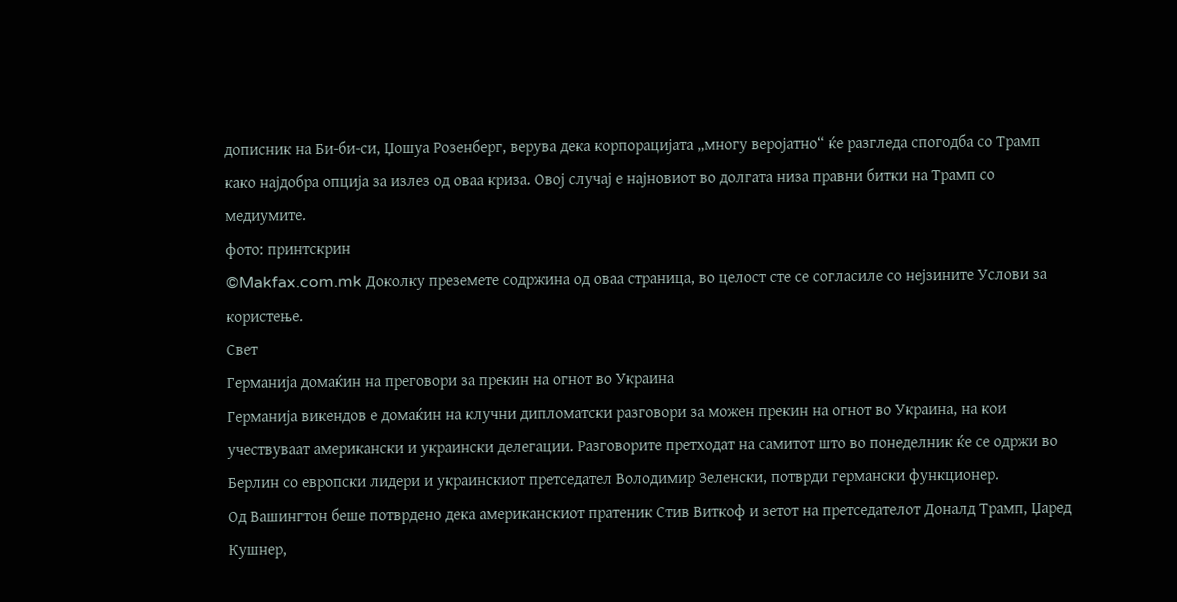дописник на Би-би-си, Џошуа Розенберг, верува дека корпорацијата „многу веројатно“ ќе разгледа спогодба со Трамп како најдобра опција за излез од оваа криза. Овој случај е најновиот во долгата низа правни битки на Трамп со медиумите.
фото: принтскрин
©Makfax.com.mk Доколку преземете содржина од оваа страница, во целост сте се согласиле со нејзините Услови за користење.
Свет
Германија домаќин на преговори за прекин на огнот во Украина
Германија викендов е домаќин на клучни дипломатски разговори за можен прекин на огнот во Украина, на кои учествуваат американски и украински делегации. Разговорите претходат на самитот што во понеделник ќе се одржи во Берлин со европски лидери и украинскиот претседател Володимир Зеленски, потврди германски функционер.
Од Вашингтон беше потврдено дека американскиот пратеник Стив Виткоф и зетот на претседателот Доналд Трамп, Џаред Кушнер,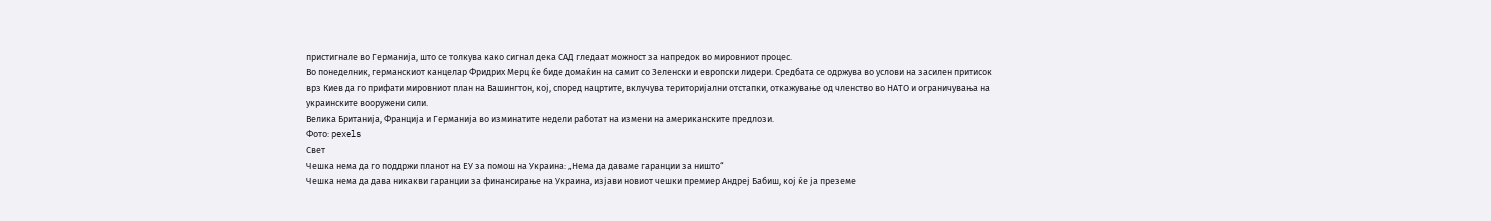пристигнале во Германија, што се толкува како сигнал дека САД гледаат можност за напредок во мировниот процес.
Во понеделник, германскиот канцелар Фридрих Мерц ќе биде домаќин на самит со Зеленски и европски лидери. Средбата се одржува во услови на засилен притисок врз Киев да го прифати мировниот план на Вашингтон, кој, според нацртите, вклучува територијални отстапки, откажување од членство во НАТО и ограничувања на украинските вооружени сили.
Велика Британија, Франција и Германија во изминатите недели работат на измени на американските предлози.
Фото: pexels
Свет
Чешка нема да го поддржи планот на ЕУ за помош на Украина: „Нема да даваме гаранции за ништо“
Чешка нема да дава никакви гаранции за финансирање на Украина, изјави новиот чешки премиер Андреј Бабиш, кој ќе ја преземе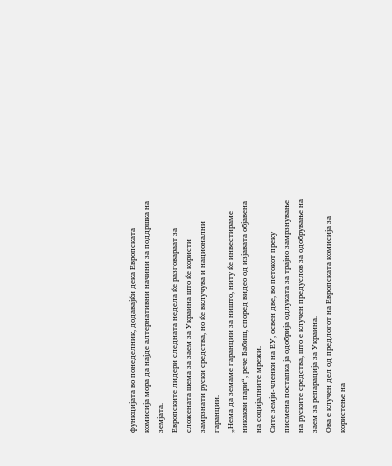функцијата во понеделник, додавајќи дека Европската комисија мора да најде алтернативни начини за поддршка на земјата.
Европските лидери следната недела ќе разговараат за сложената шема за заем за Украина што ќе користи замрзнати руски средства, но ќе вклучува и национални гаранции.
„Нема да земаме гаранции за ништо, ниту ќе инвестираме никакви пари“, рече Бабиш, според видео од изјавата објавена на социјалните мрежи.
Сите земји-членки на ЕУ, освен две, во петокот преку писмена постапка ја одобрија одлуката за трајно замрзнување на руските средства, што е клучен предуслов за одобрување на заем за репарација за Украина.
Ова е клучен дел од предлогот на Европската комисија за користење на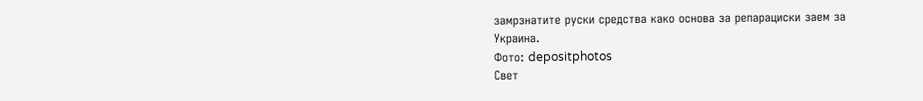замрзнатите руски средства како основа за репарациски заем за Украина.
Фото: depositphotos
Свет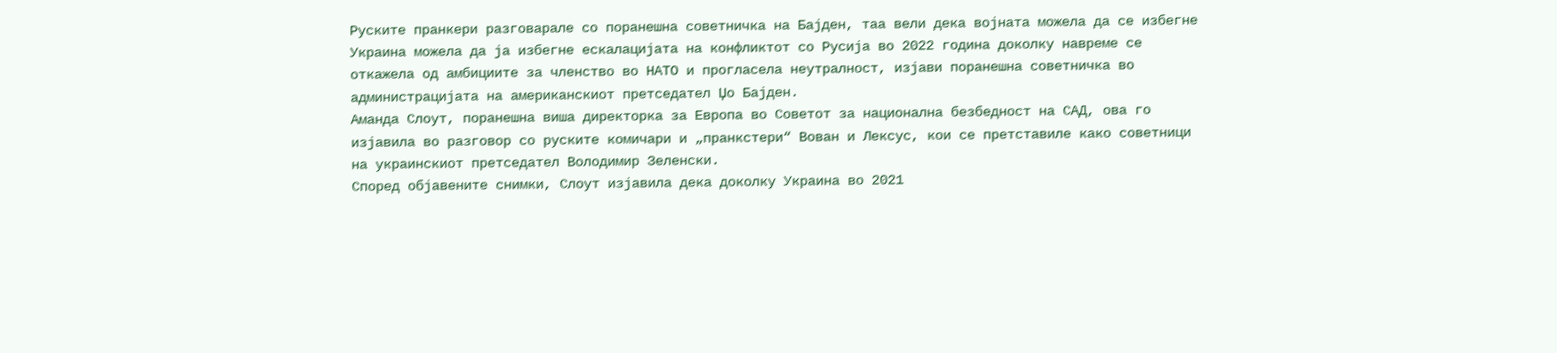Руските пранкери разговарале со поранешна советничка на Бајден, таа вели дека војната можела да се избегне
Украина можела да ја избегне ескалацијата на конфликтот со Русија во 2022 година доколку навреме се откажела од амбициите за членство во НАТО и прогласела неутралност, изјави поранешна советничка во администрацијата на американскиот претседател Џо Бајден.
Аманда Слоут, поранешна виша директорка за Европа во Советот за национална безбедност на САД, ова го изјавила во разговор со руските комичари и „пранкстери“ Вован и Лексус, кои се претставиле како советници на украинскиот претседател Володимир Зеленски.
Според објавените снимки, Слоут изјавила дека доколку Украина во 2021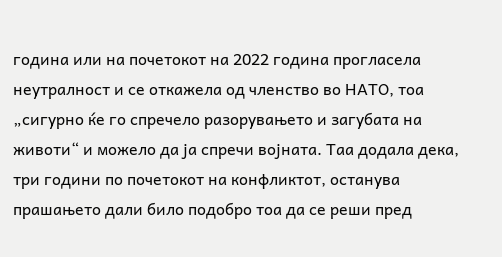година или на почетокот на 2022 година прогласела неутралност и се откажела од членство во НАТО, тоа „сигурно ќе го спречело разорувањето и загубата на животи“ и можело да ја спречи војната. Таа додала дека, три години по почетокот на конфликтот, останува прашањето дали било подобро тоа да се реши пред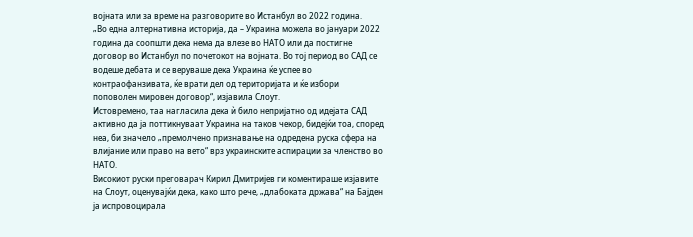војната или за време на разговорите во Истанбул во 2022 година.
„Во една алтернативна историја, да – Украина можела во јануари 2022 година да соопшти дека нема да влезе во НАТО или да постигне договор во Истанбул по почетокот на војната. Во тој период во САД се водеше дебата и се веруваше дека Украина ќе успее во контраофанзивата, ќе врати дел од територијата и ќе избори поповолен мировен договор“, изјавила Слоут.
Истовремено, таа нагласила дека ѝ било непријатно од идејата САД активно да ја поттикнуваат Украина на таков чекор, бидејќи тоа, според неа, би значело „премолчено признавање на одредена руска сфера на влијание или право на вето“ врз украинските аспирации за членство во НАТО.
Високиот руски преговарач Кирил Дмитријев ги коментираше изјавите на Слоут, оценувајќи дека, како што рече, „длабоката држава“ на Бајден ја испровоцирала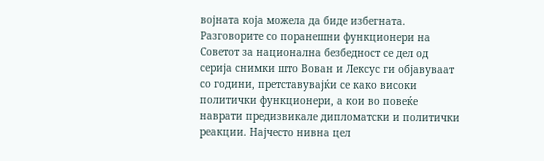војната која можела да биде избегната.
Разговорите со поранешни функционери на Советот за национална безбедност се дел од серија снимки што Вован и Лексус ги објавуваат со години, претставувајќи се како високи политички функционери, а кои во повеќе наврати предизвикале дипломатски и политички реакции. Најчесто нивна цел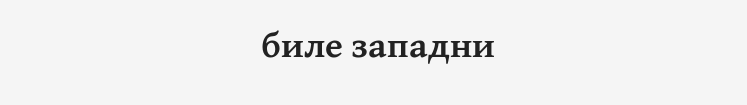биле западни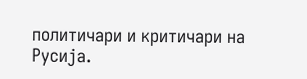политичари и критичари на Русија.